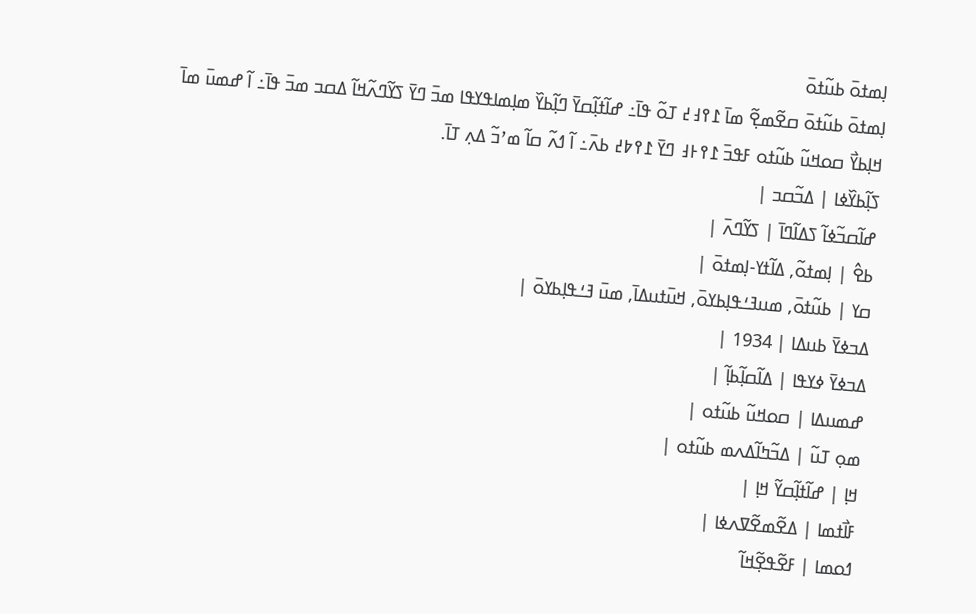ߊ߲ߘߙߋ߫ ߕߎ߬ߙߋ߫
ߊ߲ߘߙߋ߫ ߕߎ߬ߙߋ߫ ߛߐ߬ߘߐ߲߬ ߘߊ߫ ߁߉߃߄ ߠߋ߬ ߟߊ߫߸ ߝߊ߬ߙߊ߲߬ߛߌ߫ ߣߊ߲߬ߕߌ߰ ߘߊ߲ߘߊߟߌߟߊ ߘߏ߫ ߣߌ߫ ߖߌ߬ߣߍ߬ߞߊ߬ ߡߛߏ ߘߏ߫ ߟߊ߫߸ ߊ߬ ߝߘߎ߫ ߘߊ߫ ߞߊ߲ߕߌ߯ ߛߋߞߎ߬ ߕߎ߬ߙߋ ߓߟߏ߫ ߁߉߅߃ ߣߌ߫ ߁߉߈߄ ߕߍ߫߸ ߊ߬ ߗߍ߬ ߛߊ߬ ߘߴߏ߬ ߡߍ߲ ߠߊ߫.
ߖߊ߲߬ߕߌ߰ߦߊ | ߡߏ߬ߛߏ |
ߝߊ߬ߛߏ߬ߦߊ߬ ߖߡߊ߬ߣߊ߫ | ߖߌ߬ߣߍ߫ |
ߕߐ߮ | ߊ߲ߘߙߋ߬, ߡߊ߬ߙߌ-ߊ߲ߘߙߋ߫ |
ߛߌ | ߕߎ߬ߙߋ߫, ߘߎߔߑߟߊ߲ߕߌߋ߫, ߞߎ߫ߙߎߡߊ߫, ߘߎ߫ ߔߑߟߊ߲ߕߌߋ߫ |
ߡߏߦߌ߫ ߕߎߡߊ | 1934 |
ߡߏߦߌ߫ ߦߌߟߊ | ߡߊ߬ߛߊ߲߬ߕߊ߲߬ |
ߝߘߎߡߊ | ߛߋߞߎ߬ ߕߎ߬ߙߋ |
ߘߋ߲ ߠߎ߬ | ߡߏ߬ߤߊ߬ߡߍߘ ߕߎ߬ߙߋ |
ߞߊ߲ | ߝߊ߬ߙߊ߲߬ߛߌ߬ ߞߊ߲ |
ߓߊ߯ߙߘߊ | ߡߐ߬ߘߐ߬ߜߍߦߊ |
ߗߋߘߊ | ߓߐ߬ߟߐ߲߬ߞߊ߬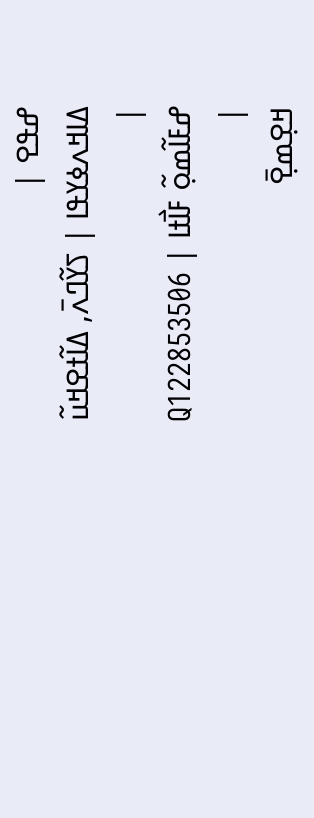ߝߟߐ |
ߡߊߞߍߦߌߟߊ | ߖߌ߬ߣߍ߫, ߡߊ߬ߙߐߞߎ߬ |
ߝߓߊ߬ߘߋ߲߬ ߓߊ߯ߙߊ | Q122853506 |
ߞߐ߲ߘߐ߲߫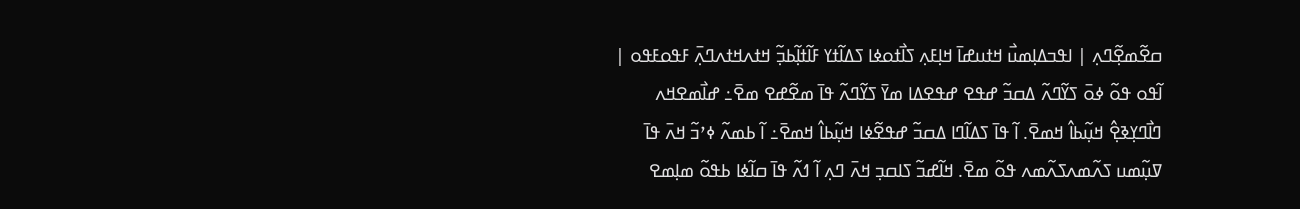ߛߐ߬ߘߐ߲߬ߣߍ߲ | ߊߟߏߡߊ߲ߘߎ߯ ߞߙߎߝߊ߫ ߞߊ߲ߓߍ߲ ߖߊ߯ߙߋߦߊ ߖߡߊ߬ߙߌ ߓߊ߬ߙߊ߲߬ߕߏ߲߬ ߞߙߍߞߙߍߣߍ߲߫ ߓߟߋߓߟߋ |
ߊ߬ߟߋ ߟߋ߬ ߦߋ߫ ߖߌ߬ߣߍ߬ ߡߛߏ߬ ߝߟߐ ߝߟߐߡߊ ߘߌ߫ ߖߌ߬ߣߍ߬ ߟߊ߫ ߘߐ߬ߝߐ ߘߐ߫߸ ߝߊ߯ߘߐߞߍ ߣߊ߯ߣߌ߲ߢߐ߲߮ ߞߎ߲߬ߕߊ߮ ߞߘߐ߫. ߊ߬ ߟߊ߫ ߖߡߊ߬ߣߊ ߡߛߏ߬ ߝߟߐ߬ߦߊ ߞߎ߲߬ߕߊ߮ ߞߘߐ߫߸ ߊ߬ ߕߘߍ߬ ߦߴߏ߬ ߞߍ߫ ߟߊ߫ ߜߎ߲߬ߘߎ ߖߍ߬ߘߍߖߍ߬ߘߍ ߟߋ߬ ߘߐ߫. ߞߊ߬ߝߏ߬ ߖߊߛߏ߲ ߞߍ߫ ߣߍ߲ ߊ߬ ߗߍ߬ ߟߊ߫ ߛߊ߬ߦߊ ߕߟߋ߬ ߘߊ߲ߘߐ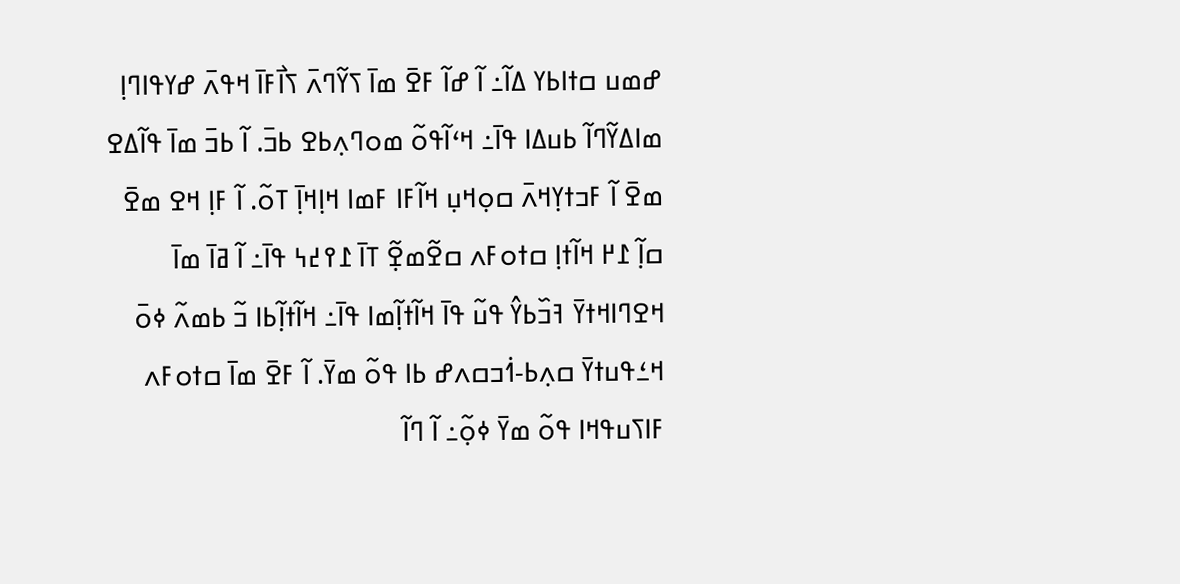ߝߘߎ ߛߙߊߕߌ ߡߊ߬߸ ߊ߬ ߝߊ߬ ߓߐ߫ ߘߊ߫ ߖߌ߬ߣߍ߫ ߖߊ߯ߓߊ߫ ߞߟߍ߫ ߝߌߟߊߣߊ߲ ߘߊߡߌ߬ߣߊ߬ ߕߎߡߊ ߟߊ߫߸ ߞߵߊ߬ߟߋ߬ ߘߋߣߍ߲ߕߐ ߕߏ߫. ߊ߬ ߕߏ߫ ߘߊ߫ ߟߊ߬ߡߐ ߘߐ߫ ߊ߬ ߓߏߙߌ߲ߞߍ߫ ߛߋ߲ߞߎ߲ ߞߊ߬ߓߊ ߓߘߊ ߞߊ߲ߞߊ߲߫ ߠߋ߬. ߊ߬ ߓߊ߲ ߞߐ ߘߐ߫ ߛߊ߲߬ ߁߂ ߞߊ߬ߙߊ߲ ߛߙߋߓߍ ߛߐ߬ߘߐ߲߬ ߠߊ߫ ߁߉߄߆ ߟߊ߫߸ ߊ߬ ߥߊ߫ ߘߊ߫ ߞߐߣߊߞߙߌ߫ ߔߏ߰ߕߌ߮ ߟߎ߬ ߟߊ߫ ߞߊ߬ߙߊ߲߬ߘߊ ߟߊ߫߸ ߞߊ߬ߙߊ߲߬ߕߊ ߏ߬ ߕߘߍ߬ ߦߋ߫ ߞߑߟߎߙߌ߫ ߛߍ߲ߕ-ߗ߭ߏߛߍߝ ߕߊ ߟߋ߬ ߘߌ߫. ߊ߬ ߓߐ߫ ߘߊ߫ ߛߙߋߓߍ ߓߊߖߎߟߞߊ ߟߋ߬ ߘߌ߫ ߦߋ߲߬߸ ߊ߬ ߣߊ߬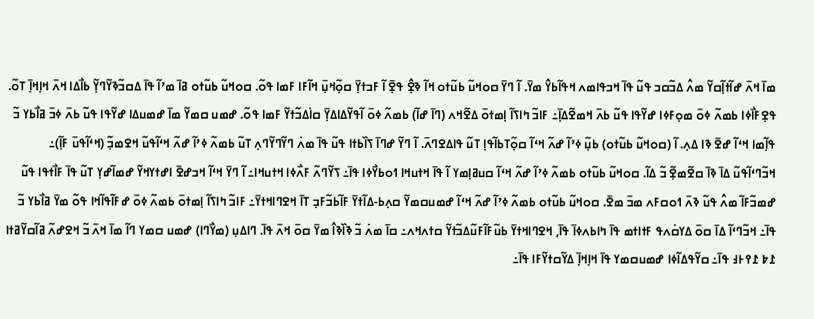ߘߊ߫ ߞߍ߫ ߝߊ߬ߙߊ߲߬ߛߌ߬ ߘߍ߮ ߡߏ߬ߛߏ ߟߎ߬ ߟߊ߫ ߞߏߟߊߘߍ ߞߟߊ߬ߕߌ߮ ߘߌ߫. ߊ߬ ߣߌ߫ ߛߋߞߎ߬ ߕߎ߬ߙߋ ߞߊ߬ ߢߐ߲߮ ߟߐ߲߫ ߊ߬ ߓߏߙߌ߲߫ ߛߋ߲߬ߞߎ߲߫ ߞߊ߬ߓߊ ߓߘߊ ߟߋ߬. ߛߋߞߎ߬ ߕߎ߬ߙߋ ߥߊ߫ ߘߴߊ߬ ߟߊ߫ ߡߛߏ߬ߢߌ߬ߣߌ߲߬ ߕߊ߯ߡߊ ߞߍ߫ ߞߊ߲ߞߊ߲߫ ߠߋ߬. ߟߐ߲ߓߊ߯ߦߊ ߕߘߍ߬ ߦߋ߫ ߘߋ߲ߓߦߊ ߝߌ߬ߟߊ ߟߎ߬ ߕߍ߫ ߞߘߐ߬ߡߊ߲߫߸ ߓߊߏ߬ ߤߊߖߊ߬ ߊ߲ߘߙߋ߫ ߡߐ߬ߞߍ (ߣߊ߫ ߝߊ߬) ߕߘߍ߬ ߦߋ߫ ߊ߬ߟߌ߬ߡߊߡߌ߲߫ ߛߊ߭ߡߏ߬ߙߌ߬ ߓߘߊ ߟߋ߬. ߝߘߎ ߛߘߌ߬ ߘߊ߫ ߝߘߎߡߊ ߝߌ߬ߟߊ ߟߎ߬ ߕߍ߫ ߦߏ߫ ߥߊ߯ߕߌ ߏ߬ ߟߊ߲߬ߘߊ ߞߵߊ߬ ߝߐ߫ ߢߊ ߡߍ߲. ߊ߬ (ߛߋߞߎ߬ ߕߎ߬ߙߋ) ߕߎ߲߬ ߦߴߊ߬ ߝߍ߬ ߞߵߊ߬ ߛߋ߲߬ߠߕߊ߬ߟߊ߲ ߠߎ߬ ߟߊߡߐߣߍ߫. ߊ߬ ߣߌ߬ ߝߣߊ߫ ߖߊ߰ߕߙߊ ߟߎ߬ ߟߊ߫ ߘߍ߭ ߣߌ߬ߣߌ߬ߣߍ߲ ߠߎ߬ ߕߘߍ߬ ߦߴߊ߬ ߝߍ߬ ߞߵߊ߬ߟߎ߬ ߞߐߘߏ߲߬ (ߞߵߊ߬ߟߎ߫ ߓߊ߲߬)߸ ߞߏ߬ߣߵߊ߬ߟߎ߬ ߡߊ߫ ߢߊ߫ ߛߐ߬ߘߐ߲߬ ߏ߬ ߡߊ߬. ߛߋߞߎ߬ ߕߎ߬ߙߋ ߕߘߍ߬ ߦߴߊ߬ ߝߍ߬ ߞߵߊ߬ ߛߎߥߊ߲ߘߌ ߊ߬ ߟߊ߫ ߞߙߎߞߊ ߗߋߕߌ߯ߦߊ ߟߊ߫߸ ߖߌ߬ߣߍ߬ ߓߍ߯ߦߊ ߞߙߎߞߊ߸ ߊ߬ ߣߌ߫ ߞߵߊ߬ ߞߏߝߐ߫ ߊߝߙߌߞߌ߬ ߝߘߊ߬ߝߌ߲ ߠߎ߬ ߟߊ߫ ߓߊ߯ߙߟߊ ߟߎ߬ ߝߘߏ߬ߓߊ߬ ߘߍ߮ ߟߎ߬ ߢߍ߫ ߗߋߛߓߍ ߘߏ߫ ߘߐ߫. ߛߋߞߎ߬ ߕߎ߬ߙߋ ߕߘߍ߬ ߦߴߊ߬ ߝߍ߬ ߞߵߊ߬ ߝߘߎߛߘߌ߬ ߛߍ߲ߕ-ߡߊ߬ߙߌ߫ ߓߊ߬ߕߏ߬ߓߏ߲ ߠߊ߫ ߞߐߣߊߞߙߌ߫߸ ߓߊߏ߬ ߤߊߖߊ߬ ߊ߲ߘߙߋ߫ ߕߘߍ߬ ߦߋ߫ ߝߓߊ߬ߟߊ߬ߞߊ ߟߋ߬ ߘߌ߫ ߥߊ߯ߕߌ ߏ߬ ߟߊ߫߸ ߞߏ߬ߣߵߊ߬ ߡߊ߫ ߛߋ߫ ߡߌߛ߭ߍߟ ߓߙߊߙߘ ߟߊ߫ ߤߊߕߍߦߊ߫ ߟߊ߫, ߞߐߣߊߞߙߌ߫ ߕߎ߬ߓߊ߬ߓߎ߬ߡߏ߬ߙߌ߬ ߛߙߍߞߍ߸ ߛߊ߫ ߘߍ߭ ߏ߬ ߢߊ߰ߢߊ߮ ߘߌ߫ ߛߋ߫ ߞߍ߫ ߟߊ߫. ߣߊߡߎ߲ (ߘߌ߯ߣߊ) ߝߘߎ ߛߘߌ ߣߊ߬ ߘߊ߫ ߞߍ߫ ߏ߬ ߞߐߝߍ߬ ߥߊ߬ߛߌ߬ߥߙߊ ߁߈ ߁߉߅߃ ߟߊ߫߸ ߛߌ߬ߟߡߊ߬ߦߊ ߝߘߎߛߘߌ ߟߊ߫ ߞߊ߲ߞߊ߲߫ ߡߌ߬ߛߙߌ߬ߓߊ ߟߊ߫߸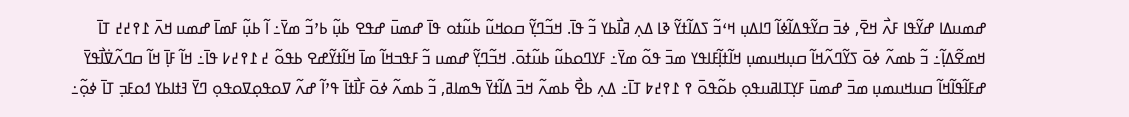ߝߘߎߡߊ ߝߌ߬ߟߊ ߓߍ߯ ߞߐ߫, ߦߏ߫ ߛߌ߬ߟߡߊ߬ߦߊ߬ ߣߊߡߎ߲ ߞߵߏ߬ ߖߡߊ߬ߙߌ߬ ߢߊ ߡߍ߲ ߥߊ߯ߕߌ ߏ߬ ߟߊ߫. ߞߏ߬ߣߌ߲߬ ߛߋߞߎ߬ ߕߎ߬ߙߋ ߟߊ߫ ߝߘߎ߫ ߝߟߐ ߕߎ߲߬ ߕߴߏ߬ ߘߌ߫߸ ߊ߬ ߕߎ߲߬ ߓߘߊ߫ ߝߘߎ ߞߍ߫ ߁߉߄߄ ߠߊ߫ ߞߘߐ߬ߡߊ߲߬߸ ߏ߬ ߕߘߍ߬ ߦߋ߫ ߖߌ߬ߣߍ߬ߞߊ߬ ߛߎ߲ߞߎߘߎ߲ ߞߊ߬ߙߊ߲߬ߓߊߟߌ ߘߏ߫ ߟߋ߬ ߘߌ߫߸ ߓߌߣߋߕߎ߬ ߕߎ߬ߙߋ߫. ߞߏ߬ߣߌ߲߬ ߝߘߎ ߏ߬ ߓߟߏߞߊ߬ ߘߊ߫ ߞߊ߬ߙߌ߬ߝߐ ߕߟߋ߬ ߄ ߁߉߄߇ ߟߊ߫߸ ߞߊ߬ ߓߊ߲߫ ߞߊ߬ ߛߣߍ߬ߜ߭ߊ߯ߟߌ߫ ߝߓߊ߬ߟߊ߬ߞߊ߬ ߛߎߞߎߘߎ߲ ߘߏ߫ ߝߘߎ߫ ߓߌ߲ߠߊߥߎߟߋ߲ ߕߋ߬ߟߋ߫ ߉ ߁߉߄߈ ߠߊ߫߸ ߡߍ߲ ߕߐ߯ ߕߘߍ߬ ߞߏ߫ ߡߊ߬ߙߌ߫ ߒߘߊߥ, ߏ߬ ߕߘߍ߬ ߦߋ߫ ߓߊ߯ߙߊ߫ ߟߴߊ߬ ߝߍ߬ ߜߋߟߋ߲ߜߋߟߋ߲ ߣߌ߫ ߔߙߊߕߌ ߗߋߓߏ߲ ߠߊ߫ ߦߋ߲߬߸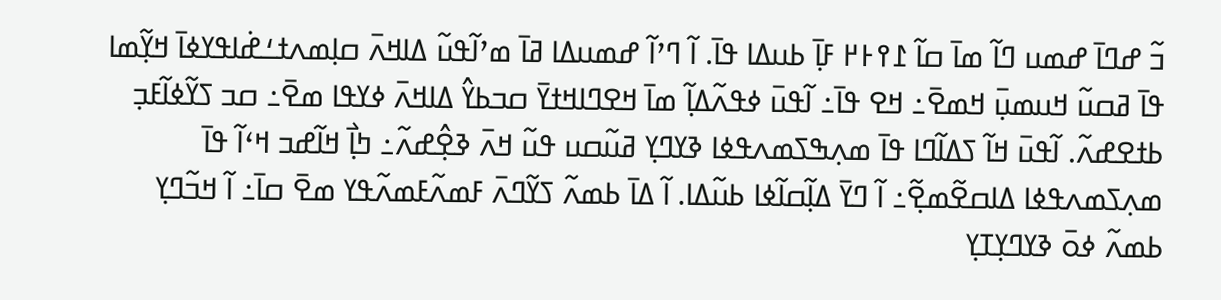ߏ߬ ߝߣߊ߫ ߝߘߎ ߣߊ߬ ߘߊ߫ ߛߊ߬ ߁߉߅߂ ߓߊ߲߫ ߕߎߡߊ ߟߊ߫. ߊ߬ ߣߴߊ߬ ߝߘߎߡߊ ߥߊ߫ ߘߴߊ߬ߟߎ߬ ߡߊߞߍ߫ ߛߊ߲ߘߍߙߑߝ߭ߊߟߌߦߊ߫ ߞߌ߲߬ߘߊ ߟߊ߫ ߥߛߎ߬ ߞߎߘߎ߲߫ ߞߘߐ߫߸ ߞߐ ߟߊ߫߸ ߊ߬ߟߎ߫ ߦߟߍ߬ߡߊ߲߬ ߘߊ߫ ߞߐߣߊߞߙߌ߫ ߛߏߕߌ߮ ߡߊߞߍ߫ ߦߌߟߊ ߘߐ߫߸ ߛߏ ߖߌ߬ߦߊ߬ߓߏ߲ ߕߙߐߝߍ߬. ߊ߬ߟߎ߫ ߞߊ߬ ߖߡߊ߬ߣߊ ߟߊ߫ ߘߍ߲ߒߖߘߍߟߦߊ ߢߌߣߌ߲ ߥߎ߬ߛߎ ߟߎ߬ ߞߍ߫ ߢߐ߲߮ߝߍ߬߸ ߤߊ߲߯ ߞߊ߬ߝߏ ߞߵߊ߬ ߟߊ߫ ߘߍ߲ߖߘߍߟߦߊ ߡߊߛߐ߬ߘߐ߲߬߸ ߊ߬ ߣߌ߫ ߡߊ߲߬ߛߊ߬ߦߊ ߕߎ߬ߡߊ. ߊ߬ ߡߊ߫ ߕߘߍ߬ ߖߌ߬ߣߍ߫ ߓߘߍ߬ߓߘߍ߬ߟߌ ߘߐ߫ ߛߊ߫߸ ߊ߬ ߞߏ߬ߣߌ߲ ߕߘߍ߬ ߦߋ߫ ߢߌߣߌ߲ߠߌ߲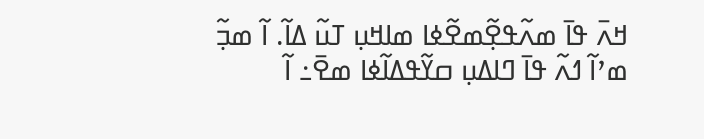ߞߍ߫ ߟߊ߫ ߘߍ߬ߟߐ߲߬ߘߐ߬ߦߊ ߘߊߞߎ߲ ߠߎ߬ ߡߊ߬. ߊ߬ ߘߏ߲߬ ߘߴߊ߬ ߗߍ߬ ߟߊ߫ ߣߊߡߎ߲ ߛߌ߬ߟߡߊ߬ߦߊ ߘߐ߫߸ ߊ߬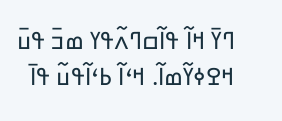ߣߌ߫ ߞߊ߬ ߟߊ߬ߛߣߍ߬ߟߌ ߘߏ߫ ߟߎ߫ ߞߐߦߌ߬ߘߊ߬. ߞߵߊ߬ ߕߵߊ߬ߟߎ߬ ߟߊ߫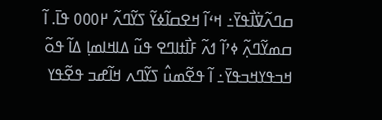ߛߣߍ߬ߜ߭ߊ߯ߟߌ߫߸ ߞߵߊ߬ ߞߐߛߊ߬ߦߌ߬ ߖߌ߬ߣߍ߬ ߂߀߀߀ ߟߊ߫. ߊ߬ ߛߘߌ߬ߣߍ߲߬ ߦߴߊ߬ ߗߍ߬ ߓߊ߯ߙߊߣߐ ߟߎ߬ ߡߊߞߊߘߊ߲ ߡߊ߬ ߟߋ߬ ߞߏߟߌߞߏߟߌ߫߸ ߊ߬ ߟߐ߬ߘߎ߮ ߖߌ߬ߣߍ ߞߊ߬ߝߏ ߟߐ߬ߟߌ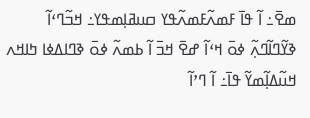ߘߐ߫߸ ߊ߬ ߟߊ߫ ߓߘߍ߬ߓߘߍ߬ߟߌ ߛߎߥߊ߲ߘߟߌ߸ ߞߏ߬ߣߵߊ߬ ߢߌ߬ߣߊ߬ߣߍ߲߬ ߦߋ߫ ߞߵߊ߬ ߝߐ߫ ߞߏ߫ ߊ߬ ߕߘߍ߬ ߦߋ߫ ߢߣߊߡߦߊ ߤߊߞߍ ߞߎ߬ߡߊ߲߬ߘߌ߬ ߟߊ߫߸ ߊ߬ ߣߴߊ߬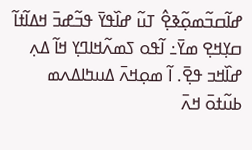ߝߊ߬ߛߏ߬ߘߋ߲߬ߢߐ߲߮ ߠߎ߬ ߝߊ߰ߟߌ߫ ߟߏ߬ߝߏ߫ ߞߡߊ߬ߙߊ߬ ߛߌ߲ߞߐ߲ ߘߌ߫߸ ߊ߬ߟߋ ߖߘߍ߬ߞߊߣߌ߲ ߞߊ߬ ߡߍ߲ ߝߊ߰ߞߏ ߟߐ߲߫. ߊ߬ ߘߋ߲ߞߍ߫ ߡߎߤߊߡߍߘ ߕߎ߬ߙߋ߫ ߞߍ߫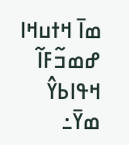ߘߊ߫ ߞߙߎߞߊ ߝߘߏ߬ߓߊ߬ ߞߟߊߕߌ߮ ߘߌ߫߸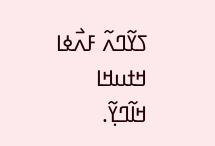ߖߌ߬ߣߍ߬ ߓߍ߯ߦߊ ߞߙߎߞߊ ߞߊ߬ߣߌ߲߬.